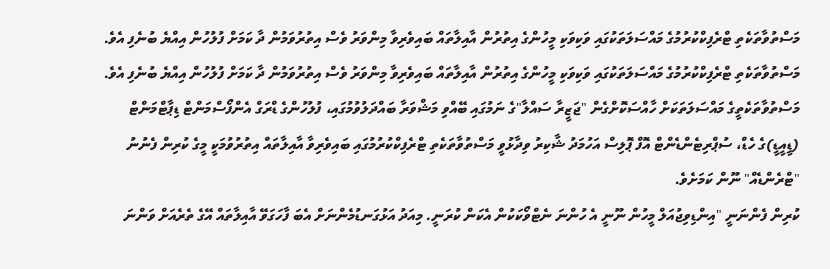މަސްތުވާތަކެތި ޓްރެފިކްކުރުމުގެ މައްސަލަތަކުގައި ވަކިވަކި މީހުންގެ އިތުރުން އާއިލާތައް ބައިވެރިވާ މިންވަރު ވެސް އިތުރުވަމުން ދާ ކަމަށް ފުލުހުން އިއްޔެ ބުނެފި އެވެ.
މަސްތުވާތަކެތި ޓްރެފިކްކުރުމުގެ މައްސަލަތަކުގައި ވަކިވަކި މީހުންގެ އިތުރުން އާއިލާތައް ބައިވެރިވާ މިންވަރު ވެސް އިތުރުވަމުން ދާ ކަމަށް ފުލުހުން އިއްޔެ ބުނެފި އެވެ.
މަސްތުވާތަކެތީގެ މައްސަލަތަކަށް ހާއްސަކޮށްގެން "ޖަޒީރާ ސައްލާ"ގެ ނަމުގައި ބޭއްވި މަޝްވަރާ ބައްދަލުވުމުގައި، ފުލުހުންގެ ޑްރަގް އެންފޯސްމަންޓް ޑިޕާޓްމަންޓް (ޑީއީޑީ)ގެ ހެޑް، ސުޕްރިޓެންޑެންޓް އޮފް ޕޮލިސް އަހުމަދު ޝާކިރު ވިދާޅުވީ މަސްތުވާތަކެތި ޓްރެފިކްކުރުމުގައި ބައިވެރިވާ އާއިލާތައް އިތުރުވުމަކީ މީގެ ކުރިން ފެނުނު "ޓްރެންޑެއް" ނޫން ކަމަށެވެ.
ކުރިން ފެންނަނީ "އިންޑިވިޖުއަލް މީހުން ނޫނީ އެ ހުންނަ ނެޓްވޯކަކުން އެކަން ކުރަނީ. މިއަދު އަޅުގަނޑުމެންނަށް އެބަ ފާހަގަވޭ އާއިލާތައް އޭގެ ތެރެއަށް ވަންނަ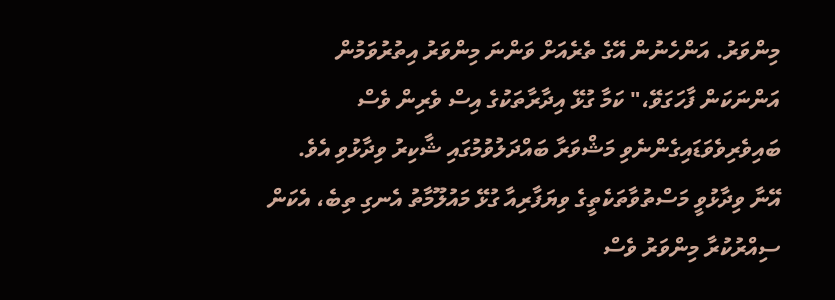މިންވަރު. އަންހެނުން އޭގެ ތެރެއަށް ވަންނަ މިންވަރު އިތުރުވަމުން އަންނަކަން ފާހަގަވޭ،" ކަމާ ގުޅޭ އިދާރާތަކުގެ އިސް ވެރިން ވެސް ބައިވެރިވެވަޑައިގެންނެވި މަޝްވަރާ ބައްދަލުވުމުގައި ޝާކިރު ވިދާޅުވި އެވެ.
އޭނާ ވިދާޅުވީ މަސްތުވާތަކެތީގެ ވިޔަފާރިއާ ގުޅޭ މައުލޫމާތު އެނގި ތިބެ، އެކަން ސިއްރުކުރާ މިންވަރު ވެސް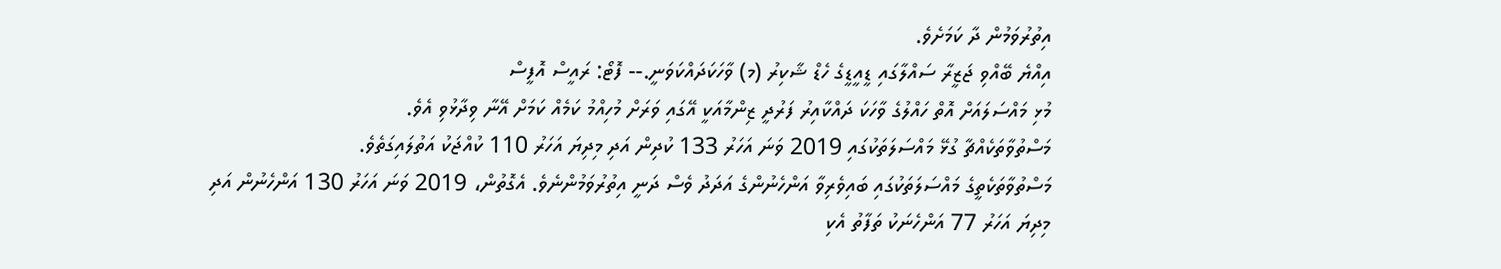އިތުރުވަމުން ދާ ކަމަށެވެ.
އިއްޔެ ބޭއްވި ޖަޒީރާ ސައްލާގައި ޑީއީޑީގެ ހެޑް ޝާކިރު (މ) ވާހަކަދައްކަވަނީ.-- ފޮޓޯ: ރައީސް އޮފީސް
މުޅި މައްސަލައަށް އޮތް ހައްލުގެ ވާހަކަ ދައްކާއިރު ފަރުދީ ޒިންމާއަކީ އޭގައި ވަރަށް މުހިއްމު ކަމެއް ކަމަށް އޭނާ ވިދާޅުވި އެވެ.
މަސްތުވާތަކެއްޗާ ގުޅޭ މައްސަލަތަކުގައި 2019 ވަނަ އަހަރު 133 ކުދިން އަދި މިދިޔަ އަހަރު 110 ކުއްޖަކު އަތުލައިގަތެވެ.
މަސްތުވާތަކެތީގެ މައްސަލަތަކުގައި ބައިވެރިވާ އަންހެނުންގެ އަދަދު ވެސް ދަނީ އިތުރުވަމުންނެވެ. އެގޮތުން، 2019 ވަނަ އަހަރު 130 އަންހެނުން އަދި މިދިޔަ އަހަރު 77 އަންހެނަކު ތަފާތު އެކި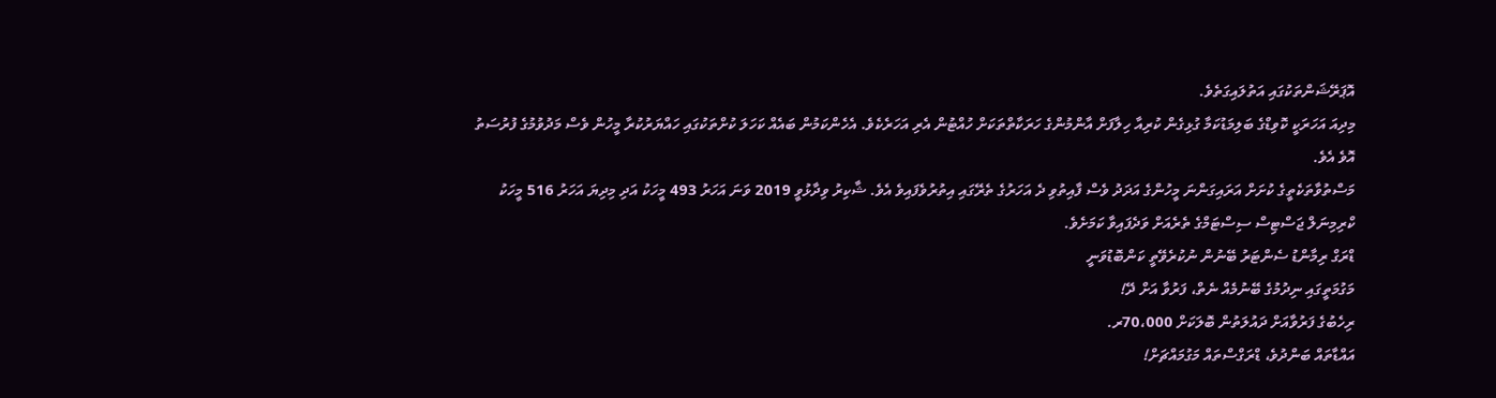އޮޕަރޭޝަންތަކުގައި އަތުލައިގަތެވެ.
މިދިއަ އަހަރަކީ ކޮވިޑްގެ ބަލިމަޑުކަމާ ގުޅިގެން ކުރިއާ ހިލާފަށް އާންމުންގެ ހަރަކާތްތަކަށް ހުއްޓުން އެރި އަހަރެކެވެ. އެހެންކަމުން ބައެއް ކަހަލަ ކުށްތަކުގައި ހައްޔަރުކުރާ މީހުން ވެސް މަދުވުމުގެ ފުރުސަތު އޮވެ އެވެ.
މަސްތުވާތަކެތީގެ ކުށަށް އަރައިގަންނަ މީހުންގެ އަދަދު ވެސް ފާއިތުވި ދެ އަހަރުގެ ތެރޭގައި އިތުރުވެފައިވެ އެވެ. ޝާކިރު ވިދާޅުވީ 2019 ވަނަ އަހަރު 493 މީހަކު އަދި މިދިޔަ އަހަރު 516 މީހަކު ކްރިމިނަލް ޖަސްޓިސް ސިސްޓަމްގެ ތެރެއަށް ވަދެފައިވާ ކަމަށެވެ.
ޑްރަގް ރިމާންޑު ސެންޓަރު ބޭނުން ނުކުރެވޭތީ ކަންބޮޑުވަނީ
މަގުމަތީގައި ނިދުމުގެ ބޭނުމެއް ނެތް، ފަރުވާ އަށް ދޭ!
ރިހެބުގެ ފަރުވާއަށް ދައުލަތުން ބޮލަކަށް 70،000ރ.
އައްޑާތައް ބަންދުވެ، ޑްރަގްސްތައް މަގުމައްޗަށް!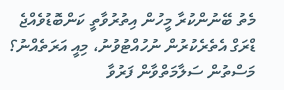މެތު ބޭނުންކުރާ މީހުން އިތުރުވާތީ ކަންބޮޑުވެއްޖެ
ޑްރަގް އެތެރެކުރުން ނުހުއްޓުވުނު، މިއީ އަރަތެއްނު؟
މަސްތުން ސަލާމަތްވާން ފަރުވާ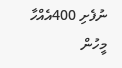ނުފެށި 400އެއްހާ މީހުން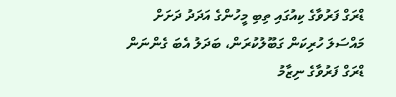ޑްރަގް ފަރުވާގެ ކިއުގައި ތިބި މީހުންގެ އަދަދު ދަށަށް
މައްސަލަ ހުރިކަން ގަބޫލުކުރަން، ބަދަލު އެބަ ގެންނަން
ޑްރަގް ފަރުވާގެ ނިޒާމު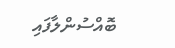ބޮއްސުންލާފައި